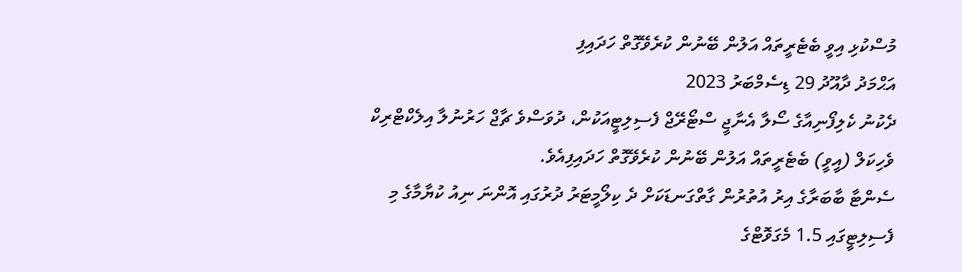މުސްކުޅި އިވީ ބެޓެރީތައް އަލުން ބޭނުން ކުރެވޭގޮތް ހަދައިފި
އަޙްމަދު ދާއޫދު 29 ޑިސެމްބަރު 2023
ދެކުނު ކެލިފޯނިއާގެ ސޯލާ އެނާޖީ ސްޓޯރޭޖް ފެސިލިޓީއަކުން، ދުވަސްވެ ޗާޖް ހަރުނުލާ އިލެކްޓްރިކް ވެހިކަލް (އީވީ) ބެޓެރީތައް އަލުން ބޭނުން ކުރެވޭގޮތް ހަދައިފިއެވެ.
ސެންޓާ ބާބަރާގެ އިރު އުތުރުން ގާތްގަނޑަކަށް ދެ ކިލޯމީޓަރު ދުރުގައި އޮންނަ ނިއު ކުޔާމާގެ މި ފެސިލިޓީގައި 1.5 މެގަވޮޓްގެ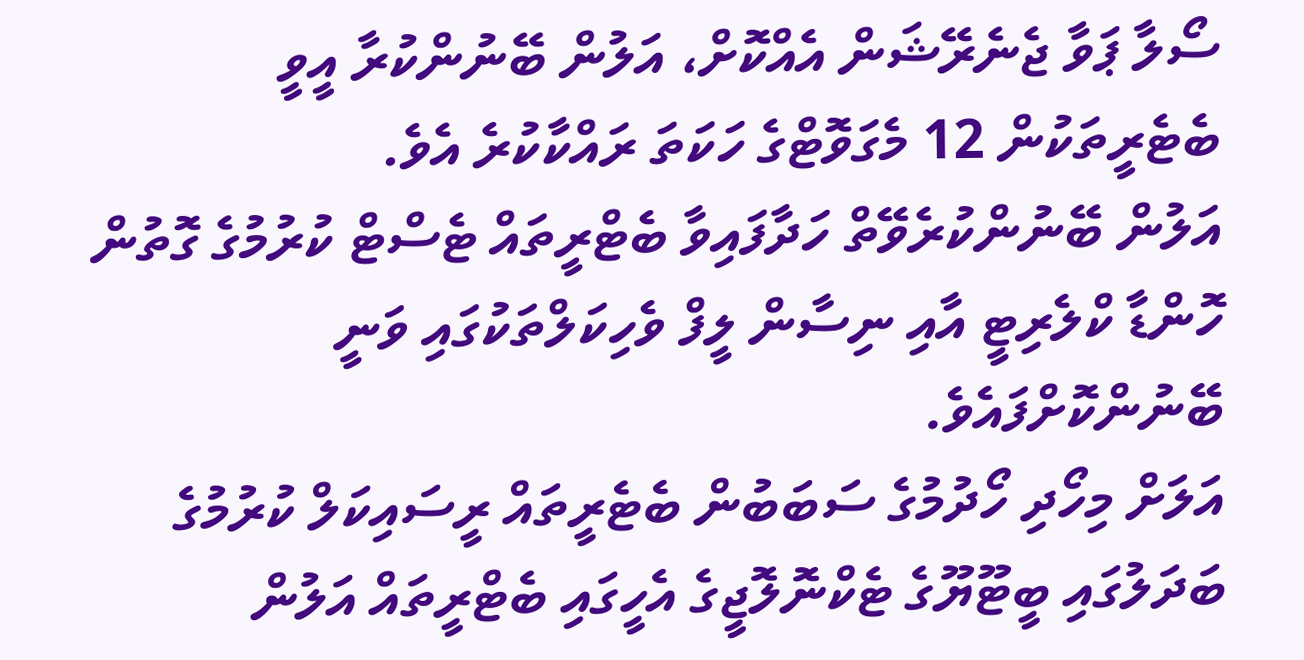ސޯލާ ޕަވާ ޖެނެރޭޝަން އެއްކޮށް، އަލުން ބޭނުންކުރާ އީވީ ބެޓެރީތަކުން 12 މެގަވޮޓްގެ ހަކަތަ ރައްކާކުރެ އެވެ.
އަލުން ބޭނުންކުރެވޭތް ހަދާފައިވާ ބެޓްރީތައް ޓެސްޓް ކުރުމުގެ ގޮތުން ހޮންޑާ ކްލެރިޓީ އާއި ނިސާން ލީފް ވެހިކަލްތަކުގައި ވަނީ ބޭނުންކޮށްފައެވެ.
އަލަށް މިހޯދި ހޯދުމުގެ ސަބަބުން ބެޓެރީތައް ރީސައިކަލް ކުރުމުގެ ބަދަލުގައި ބީޓޫޔޫގެ ޓެކްނޮލޮޖީގެ އެހީގައި ބެޓްރީތައް އަލުން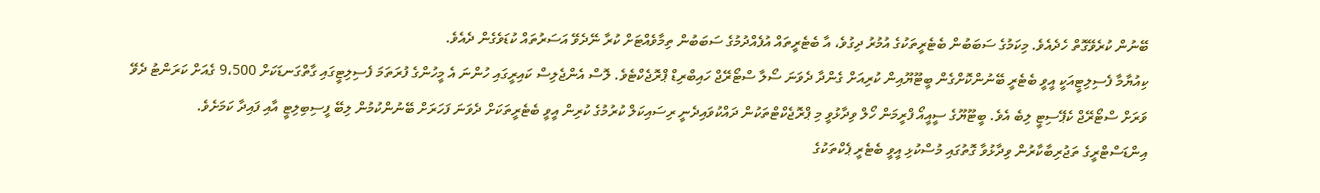ބޭނުން ކުރެވޭގޮތް ހެދެއެވެ. މިކަމުގެ ސަބަބުން ބެޓެރީތަކުގެ އުމުރު ދިގުވެ، އާ ބެޓެރީތައް އުފެއްދުމުގެ ސަބަބުން ތިމާވެއްޓަށް ކުރާ ނޭދެވޭ އަސަރުތައް ކުޑަވެގެން ދެއެވެ.
ކިއުޔާމާ ފެސިލިޓީއަކީ އީވީ ބެޓެރީ ބޭނުންކޮށްގެން ބީޓޫޔޫއިން ކުރިއަށް ގެންދާ ދެވަނަ ސޯލާ ސްޓޯރޭޖް ހައިބްރިޑް ޕްރޮޖެކްޓެވެ. ލޮސް އެންޖެލިސް ކައިރީގައި ހުންނަ އެ މީހުންގެ ފުރަތަމަ ފެސިލިޓީގައި ގާތްގަނޑަކަށް 9،500 ގެއަށް ކަރަންޓު ދެވޭ ވަރަށް ސްޓޯރޭޖް ކެޕޭސިޓީ ލިބެ އެވެ. ބީޓޫޔޫގެ ސީއީއޯ ފްރީމަން ހޯލް ވިދާޅުވީ މި ޕްރޮޖެކްޓްތަކުން ދައްކުވައިދެނީ ރިސައިކަލް ކުރުމުގެ ކުރިން އީވީ ބެޓެރީތަކަށް ދެވަނަ ފަހަރަށް ބޭނުންކުމުން ލިބޭ ފީސިބިލިޓީ އާއި ފައިދާ ކަމަށެވެ.
އިންޑަސްޓްރީގެ ތަޖުރިބާކާރުން ވިދާޅުވާ ގޮތުގައި މުސްކުޅި އީވީ ބެޓެރީ ޕެކްތަކުގެ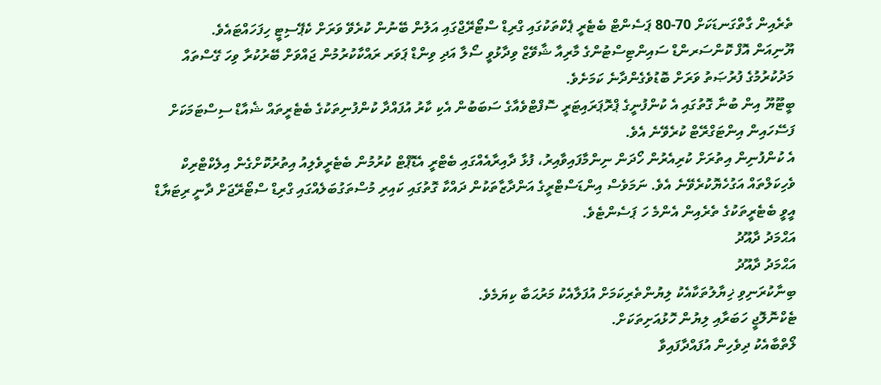ތެރެއިން ގާތްގަނޑަކަށް 70-80 ޕަސެންޓް ބެޓެރީ ޕެކްތަކުގައި ގްރިޑް ސްޓޯރޭޖްގައި އަލުން ބޭނުން ކުރެވޭ ވަރަށް ކެޕޭސިޓީ ހިފަހައްޓައެވެ.
ޔޫނިއަން އޮފް ކޮންސަރންޑް ސައިންޓިސްޓުންގެ މާރިއާ ޝާވޭޒް ވިދާޅުވީ ސޯލާ އަދި ވިންޑް ޕަވަރ ރައްކާކުރުމުން ޖައްވަށް ބޭރުކުރާ ވިހަ ގޭސްތައް މަދުކުރުމުގެ ފުރުޞަތު ވަރަށް ބޮޑުވެގެންދާނެ ކަމަށެވެ.
ބީޓޫޔޫ އިން ބުނާ ގޮތުގައި އެ ކުންފުނީގެ ޕްރޮޕަރައިޓަރީ ސޮފްޓްވެއާގެ ސަބަބުން އެކި ކާރު އުފައްދާ ކުންފުނިތަކުގެ ބެޓެރީތައް ޝެއާޑް ސިސްޓަމަކަށް ފަސޭހައިން އިންޓަގްރޭޓް ކުރެވޭނެ އެވެ.
އެ ކުންފުނިން އިތުރަށް ކުރިއެރުން ހޯދަން ނިންމާފައިވާއިރު، ފުޅާ ދާއިރާއެއްގައި ބެޓްރީ އެޑޮޕްޓް ކުރުމުން ބެޓެރީވެލިއު އިތުރުކޮށްގެން އިލެކްޓްރިކް ވެހިކަލްތައް އަގުހެޔޮކުރެވޭނެ އެވެ. ނަމަވެސް އިންޑަސްޓްރީގެ އަންދާޒާތަކުން ދައްކާ ގޮތުގައި ކައިރި މުސްތަގުބަލެއްގައި ގްރިޑް ސްޓޯރޭޖަށް ދާނީ ރިޓަޔާޑް އީވީ ބެޓެރީތަކުގެ ތެރެއިން އެންމެ ހަ ޕަސެންޓެވެ.
އަޙްމަދު ދާއޫދު
އަޙްމަދު ދާއޫދު
ބިނާކުރަނިވި ޚިޔާލުތަކާއެކު ލިޔުންތެރިކަމަށް އުފަލާއެކު މަރުޙަބާ ކިޔަމެވެ.
ޓެކްނޮލޮޖީ ހަބަރާއި ލިޔުން ހޮޅުއަށިތަކަށް.
ލޯތްބާއެކު ދިވެހިން އުފައްދާފައިވާ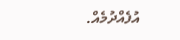އުފެއްދުމެއް.